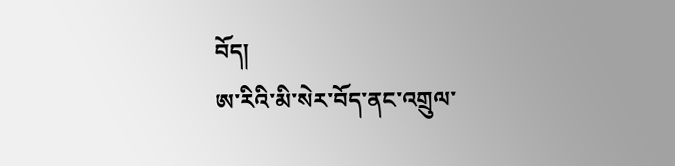བོད།
ཨ་རིའི་མི་སེར་བོད་ནང་འགྲུལ་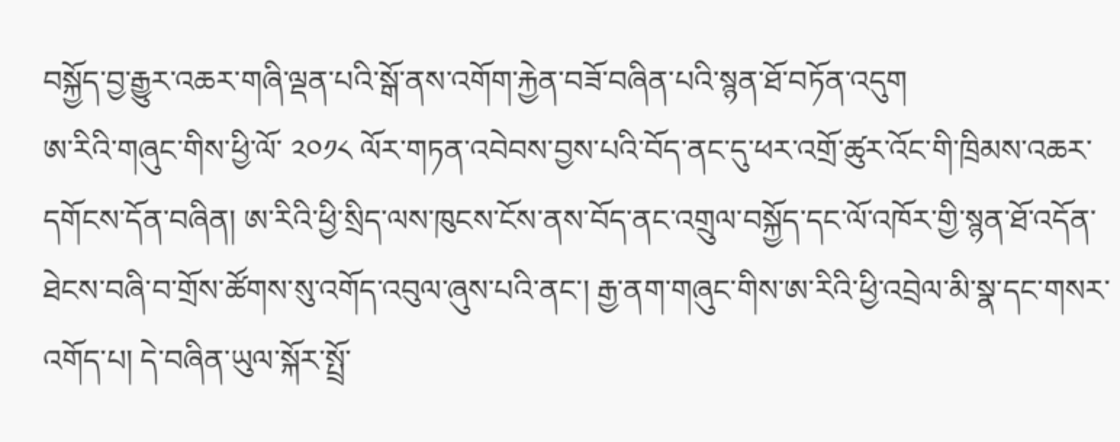བསྐྱོད་བྱ་རྒྱུར་འཆར་གཞི་ལྡན་པའི་སྒོ་ནས་འགོག་རྐྱེན་བཟོ་བཞིན་པའི་སྙན་ཐོ་བཏོན་འདུག
ཨ་རིའི་གཞུང་གིས་ཕྱི་ལོ་ ༢༠༡༨ ལོར་གཏན་འབེབས་བྱས་པའི་བོད་ནང་དུ་ཕར་འགྲོ་ཚུར་འོང་གི་ཁྲིམས་འཆར་དགོངས་དོན་བཞིན། ཨ་རིའི་ཕྱི་སྲིད་ལས་ཁུངས་ངོས་ནས་བོད་ནང་འགྲུལ་བསྐྱོད་དང་ལོ་འཁོར་གྱི་སྙན་ཐོ་འདོན་ཐེངས་བཞི་བ་གྲོས་ཚོགས་སུ་འགོད་འབུལ་ཞུས་པའི་ནང་། རྒྱ་ནག་གཞུང་གིས་ཨ་རིའི་ཕྱི་འབྲེལ་མི་སྣ་དང་གསར་འགོད་པ། དེ་བཞིན་ཡུལ་སྐོར་སྤྲོ་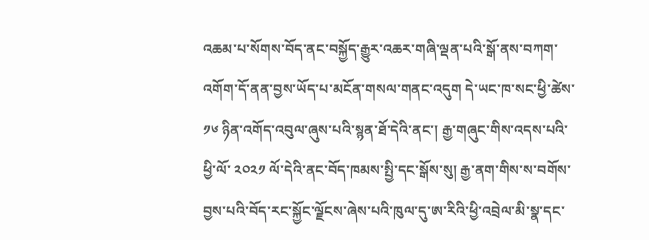འཆམ་པ་སོགས་བོད་ནང་བསྐྱོད་རྒྱུར་འཆར་གཞི་ལྡན་པའི་སྒོ་ནས་བཀག་འགོག་དོ་ནན་བྱས་ཡོད་པ་མངོན་གསལ་གནང་འདུག དེ་ཡང་ཁ་སང་ཕྱི་ཚེས་ ༡༦ ཉིན་འགོད་འབུལ་ཞུས་པའི་སྙན་ཐོ་དེའི་ནང་། རྒྱ་གཞུང་གིས་འདས་པའི་ཕྱི་ལོ་ ༢༠༢༡ ལོ་དེའི་ནང་བོད་ཁམས་སྤྱི་དང་སྒོས་སུ། རྒྱ་ནག་གིས་ས་བགོས་བྱས་པའི་བོད་རང་སྐྱོང་ལྗོངས་ཞེས་པའི་ཁུལ་དུ་ཨ་རིའི་ཕྱི་འབྲེལ་མི་སྣ་དང་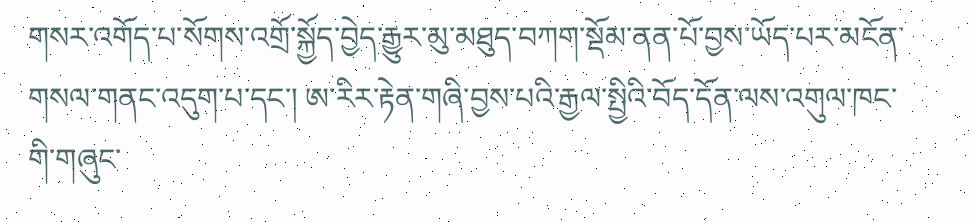གསར་འགོད་པ་སོགས་འགྲོ་སྐྱོད་བྱེད་རྒྱུར་མུ་མཐུད་བཀག་སྡོམ་ནན་པོ་བྱས་ཡོད་པར་མངོན་གསལ་གནང་འདུག་པ་དང་། ཨ་རིར་རྟེན་གཞི་བྱས་པའི་རྒྱལ་སྤྱིའི་བོད་དོན་ལས་འགུལ་ཁང་གི་གཞུང་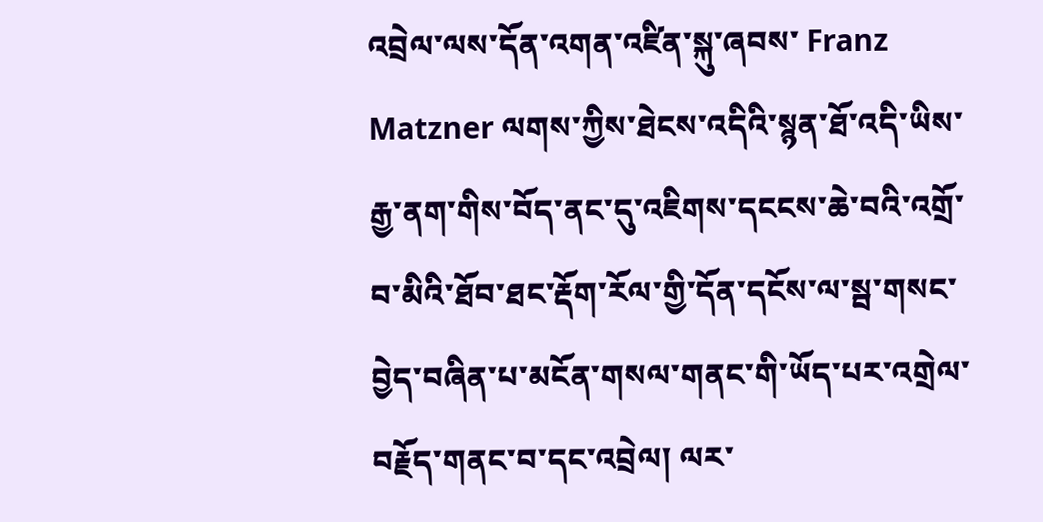འབྲེལ་ལས་དོན་འགན་འཛིན་སྐུ་ཞབས་ Franz Matzner ལགས་ཀྱིས་ཐེངས་འདིའི་སྙན་ཐོ་འདི་ཡིས་རྒྱ་ནག་གིས་བོད་ནང་དུ་འཇིགས་དངངས་ཆེ་བའི་འགྲོ་བ་མིའི་ཐོབ་ཐང་རྡོག་རོལ་གྱི་དོན་དངོས་ལ་སྦ་གསང་བྱེད་བཞིན་པ་མངོན་གསལ་གནང་གི་ཡོད་པར་འགྲེལ་བརྗོད་གནང་བ་དང་འབྲེལ། ལར་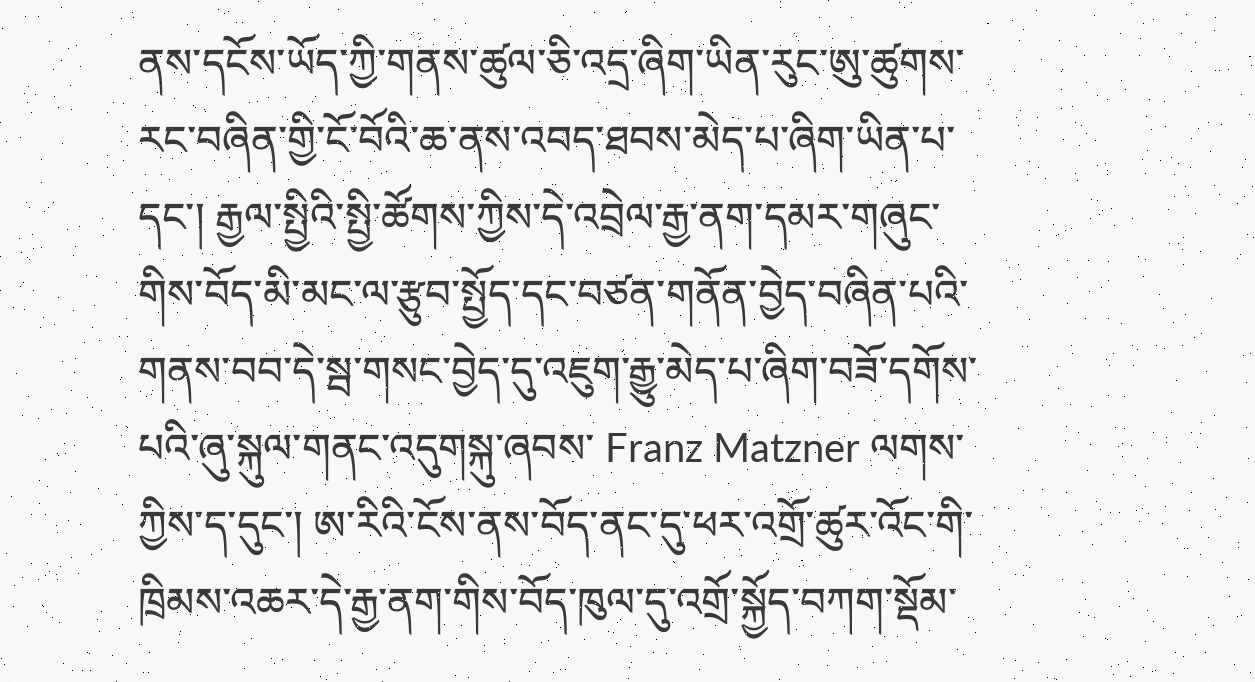ནས་དངོས་ཡོད་ཀྱི་གནས་ཚུལ་ཅི་འདྲ་ཞིག་ཡིན་རུང་ཨུ་ཚུགས་རང་བཞིན་གྱི་ངོ་བོའི་ཆ་ནས་འབད་ཐབས་མེད་པ་ཞིག་ཡིན་པ་དང་། རྒྱལ་སྤྱིའི་སྤྱི་ཚོགས་ཀྱིས་དེ་འབྲེལ་རྒྱ་ནག་དམར་གཞུང་གིས་བོད་མི་མང་ལ་རྩུབ་སྤྱོད་དང་བཙན་གནོན་བྱེད་བཞིན་པའི་གནས་བབ་དེ་སྦ་གསང་བྱེད་དུ་འཇུག་རྒྱུ་མེད་པ་ཞིག་བཟོ་དགོས་པའི་ཞུ་སྐུལ་གནང་འདུགསྐུ་ཞབས་ Franz Matzner ལགས་ཀྱིས་ད་དུང་། ཨ་རིའི་ངོས་ནས་བོད་ནང་དུ་ཕར་འགྲོ་ཚུར་འོང་གི་ཁྲིམས་འཆར་དེ་རྒྱ་ནག་གིས་བོད་ཁུལ་དུ་འགྲོ་སྐྱོད་བཀག་སྡོམ་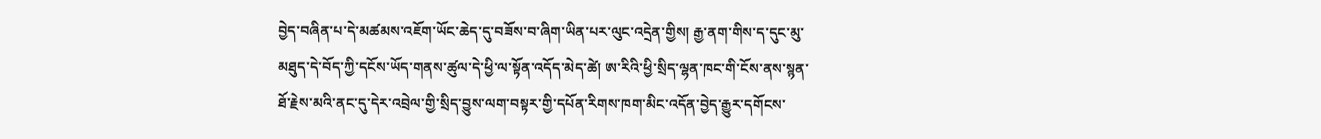བྱེད་བཞིན་པ་དེ་མཚམས་འཇོག་ཡོང་ཆེད་དུ་བཟོས་བ་ཞིག་ཡིན་པར་ལུང་འདྲེན་གྱིས། རྒྱ་ནག་གིས་ད་དུང་མུ་མཐུད་དེ་བོད་ཀྱི་དངོས་ཡོད་གནས་ཚུལ་དེ་ཕྱི་ལ་སྟོན་འདོད་མེད་ཚེ། ཨ་རིའི་ཕྱི་སྲིད་ལྷན་ཁང་གི་ངོས་ནས་སྙན་ཐོ་རྗེས་མའི་ནང་དུ་དེར་འབྲེལ་གྱི་སྲིད་བྱུས་ལག་བསྟར་གྱི་དཔོན་རིགས་ཁག་མིང་འདོན་བྱེད་རྒྱུར་དགོངས་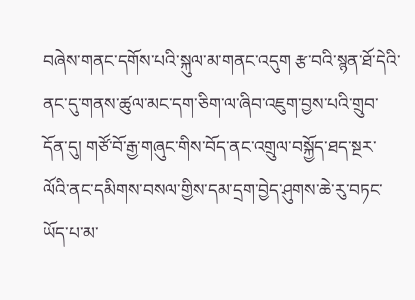བཞེས་གནང་དགོས་པའི་སྐུལ་མ་གནང་འདུག རྩ་བའི་སྙན་ཐོ་དེའི་ནང་དུ་གནས་ཚུལ་མང་དག་ཅིག་ལ་ཞིབ་འཇུག་བྱས་པའི་གྲུབ་དོན་དུ། གཙོ་བོ་རྒྱ་གཞུང་གིས་བོད་ནང་འགྲུལ་བསྐྱོད་ཐད་སྔར་ལོའི་ནང་དམིགས་བསལ་གྱིས་དམ་དྲག་བྱེད་ཤུགས་ཆེ་རུ་བཏང་ཡོད་པ་མ་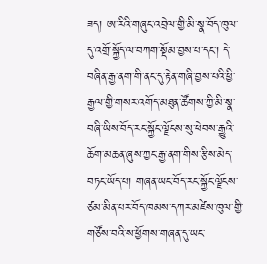ཟད། ཨ་རིའི་གཞུང་འབྲེལ་གྱི་མི་སྣ་བོད་ཁུལ་དུ་འགྲོ་སྐྱོད་ལ་བཀག་སྡོམ་བྱས་པ་དང་། དེ་བཞིན་རྒྱ་ནག་གི་ནང་དུ་རྟེན་གཞི་བྱས་པའི་ཕྱི་རྒྱལ་གྱི་གསར་འགོད་མཐུན་ཚོགས་ཀྱི་མི་སྣ་བཞི་ཡིས་བོད་རང་སྐྱོང་ལྗོངས་སུ་ཕེབས་རྒྱུའི་ཆོག་མཆན་ཞུས་ཀྱང་རྒྱ་ནག་གིས་རྩིས་མེད་བཏང་ཡོད་པ། གཞན་ཡང་བོད་རང་སྐྱོང་ལྗོངས་ཙམ་མིན་པར་བོད་ཁམས་དཀར་མཛེས་ཁུལ་གྱི་གཙོས་བའི་ས་ཕྱོགས་གཞན་དུ་ཡང་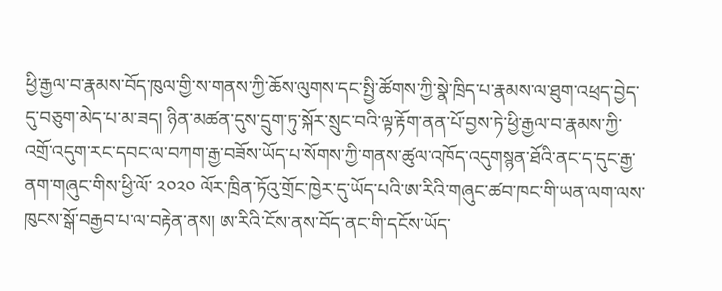ཕྱི་རྒྱལ་བ་རྣམས་བོད་ཁུལ་གྱི་ས་གནས་ཀྱི་ཆོས་ལུགས་དང་སྤྱི་ཚོགས་ཀྱི་སྣེ་ཁྲིད་པ་རྣམས་ལ་ཐུག་འཕྲད་བྱེད་དུ་བཅུག་མེད་པ་མ་ཟད། ཉིན་མཚན་དུས་དྲུག་ཏུ་སྐོར་སྲུང་བའི་ལྟ་རྟོག་ནན་པོ་བྱས་ཏེ་ཕྱི་རྒྱལ་བ་རྣམས་ཀྱི་འགྲོ་འདུག་རང་དབང་ལ་བཀག་རྒྱ་བཟོས་ཡོད་པ་སོགས་ཀྱི་གནས་ཚུལ་འཁོད་འདུགསྙན་ཐོའི་ནང་ད་དུང་རྒྱ་ནག་གཞུང་གིས་ཕྱི་ལོ་ ༢༠༢༠ ལོར་ཁྲིན་ཏོའུ་གྲོང་ཁྱེར་དུ་ཡོད་པའི་ཨ་རིའི་གཞུང་ཚབ་ཁང་གི་ཡན་ལག་ལས་ཁུངས་སྒོ་བརྒྱབ་པ་ལ་བརྟེན་ནས། ཨ་རིའི་ངོས་ནས་བོད་ནང་གི་དངོས་ཡོད་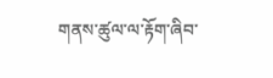གནས་ཚུལ་ལ་རྟོག་ཞིབ་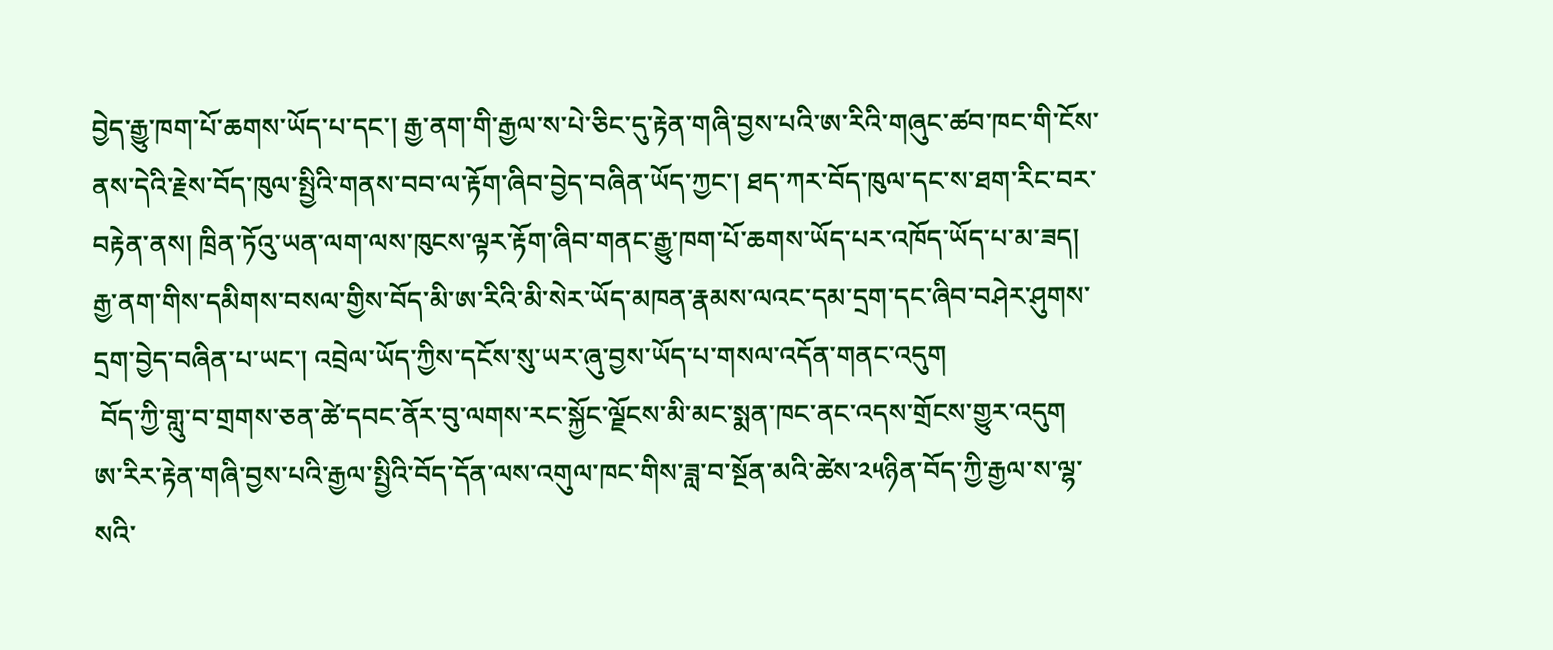བྱེད་རྒྱུ་ཁག་པོ་ཆགས་ཡོད་པ་དང་། རྒྱ་ནག་གི་རྒྱལ་ས་པེ་ཅིང་དུ་རྟེན་གཞི་བྱས་པའི་ཨ་རིའི་གཞུང་ཚབ་ཁང་གི་ངོས་ནས་དེའི་རྗེས་བོད་ཁུལ་སྤྱིའི་གནས་བབ་ལ་རྟོག་ཞིབ་བྱེད་བཞིན་ཡོད་ཀྱང་། ཐད་ཀར་བོད་ཁུལ་དང་ས་ཐག་རིང་བར་བརྟེན་ནས། ཁྲིན་ཏོའུ་ཡན་ལག་ལས་ཁུངས་ལྟར་རྟོག་ཞིབ་གནང་རྒྱུ་ཁག་པོ་ཆགས་ཡོད་པར་འཁོད་ཡོད་པ་མ་ཟད། རྒྱ་ནག་གིས་དམིགས་བསལ་གྱིས་བོད་མི་ཨ་རིའི་མི་སེར་ཡོད་མཁན་རྣམས་ལའང་དམ་དྲག་དང་ཞིབ་བཤེར་ཤུགས་དྲག་བྱེད་བཞིན་པ་ཡང་། འབྲེལ་ཡོད་ཀྱིས་དངོས་སུ་ཡར་ཞུ་བྱས་ཡོད་པ་གསལ་འདོན་གནང་འདུག
 བོད་ཀྱི་གླུ་བ་གྲགས་ཅན་ཚེ་དབང་ནོར་བུ་ལགས་རང་སྐྱོང་ལྗོངས་མི་མང་སྨན་ཁང་ནང་འདས་གྲོངས་གྱུར་འདུག
ཨ་རིར་རྟེན་གཞི་བྱས་པའི་རྒྱལ་སྤྱིའི་བོད་དོན་ལས་འགུལ་ཁང་གིས་ཟླ་བ་སྔོན་མའི་ཚེས་༢༥ཉིན་བོད་ཀྱི་རྒྱལ་ས་ལྷ་སའི་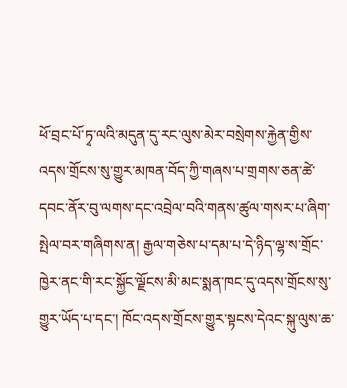ཕོ་བྲང་པོ་ཏྭ་ལའི་མདུན་དུ་རང་ལུས་མེར་བསྲེགས་རྐྱེན་གྱིས་འདས་གྲོངས་སུ་གྱུར་མཁན་བོད་ཀྱི་གཞས་པ་གྲགས་ཅན་ཚེ་དབང་ནོར་བུ་ལགས་དང་འབྲེལ་བའི་གནས་ཚུལ་གསར་པ་ཞིག་སྤེལ་བར་གཞིགས་ན། རྒྱལ་གཅེས་པ་དམ་པ་དེ་ཉིད་ལྷ་ས་གྲོང་ཁྱེར་ནང་གི་རང་སྐྱོང་ལྗོངས་མི་མང་སྨན་ཁང་དུ་འདས་གྲོངས་སུ་གྱུར་ཡོད་པ་དང་། ཁོང་འདས་གྲོངས་གྱུར་སྟངས་དེའང་སྐུ་ལུས་ཆ་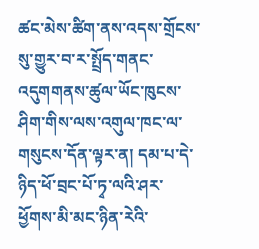ཚང་མེས་ཚིག་ནས་འདས་གྲོངས་སུ་གྱུར་བ་ར་སྤྲོད་གནང་འདུགགནས་ཚུལ་ཡོང་ཁུངས་ཤིག་གིས་ལས་འགུལ་ཁང་ལ་གསུངས་དོན་ལྟར་ན། དམ་པ་དེ་ཉིད་ཕོ་བྲང་པོ་ཏྭ་ལའི་ཤར་ཕྱོགས་མི་མང་ཉིན་རེའི་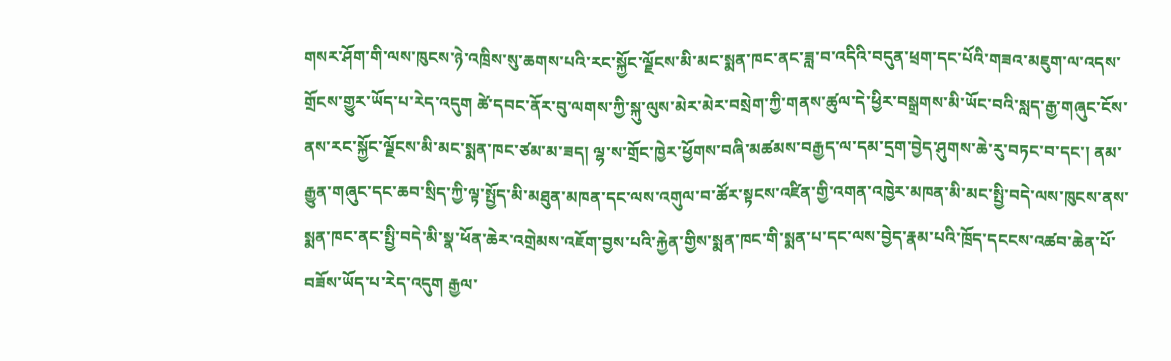གསར་ཤོག་གི་ལས་ཁུངས་ཉེ་འཁྲིས་སུ་ཆགས་པའི་རང་སྐྱོང་ལྗོངས་མི་མང་སྨན་ཁང་ནང་ཟླ་བ་འདིའི་བདུན་ཕྲག་དང་པོའི་གཟའ་མཇུག་ལ་འདས་གྲོངས་གྱུར་ཡོད་པ་རེད་འདུག ཚེ་དབང་ནོར་བུ་ལགས་ཀྱི་སྐུ་ལུས་མེར་མེར་བསྲེག་ཀྱི་གནས་ཚུལ་དེ་ཕྱིར་བསྒྲགས་མི་ཡོང་བའི་སླད་རྒྱ་གཞུང་ངོས་ནས་རང་སྐྱོང་ལྗོངས་མི་མང་སྨན་ཁང་ཙམ་མ་ཟད། ལྷ་ས་གྲོང་ཁྱེར་ཕྱོགས་བཞི་མཚམས་བརྒྱད་ལ་དམ་དྲག་བྱེད་ཤུགས་ཆེ་རུ་བཏང་བ་དང་། ནམ་རྒྱུན་གཞུང་དང་ཆབ་སྲིད་ཀྱི་ལྟ་སྤྱོད་མི་མཐུན་མཁན་དང་ལས་འགུལ་བ་ཚོར་སྟངས་འཛིན་གྱི་འགན་འཁྱེར་མཁན་མི་མང་སྤྱི་བདེ་ལས་ཁུངས་ནས་སྨན་ཁང་ནང་སྤྱི་བདེ་མི་སྣ་ཕོན་ཆེར་འགྲེམས་འཇོག་བྱས་པའི་རྐྱེན་གྱིས་སྨན་ཁང་གི་སྨན་པ་དང་ལས་བྱེད་རྣམ་པའི་ཁྲོད་དངངས་འཚབ་ཆེན་པོ་བཟོས་ཡོད་པ་རེད་འདུག རྒྱལ་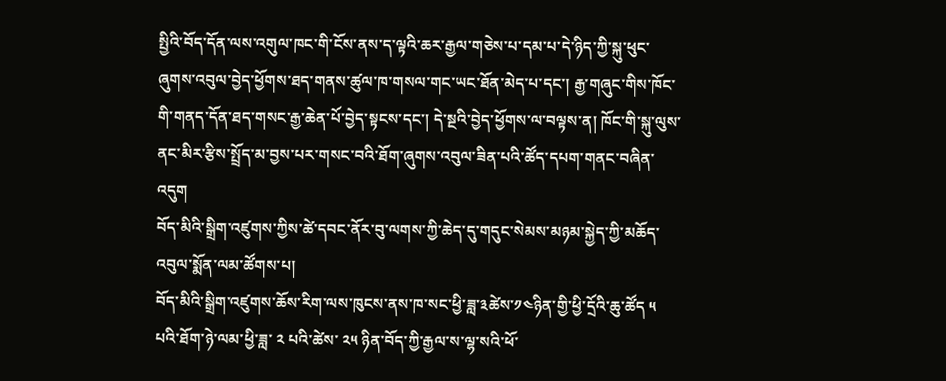སྤྱིའི་བོད་དོན་ལས་འགུལ་ཁང་གི་ངོས་ནས་ད་ལྟའི་ཆར་རྒྱལ་གཅེས་པ་དམ་པ་དེ་ཉིད་ཀྱི་སྐུ་ཕུང་ཞུགས་འབུལ་བྱེད་ཕྱོགས་ཐད་གནས་ཚུལ་ཁ་གསལ་གང་ཡང་ཐོན་མེད་པ་དང་། རྒྱ་གཞུང་གིས་ཁོང་གི་གནད་དོན་ཐད་གསང་རྒྱ་ཆེན་པོ་བྱེད་སྟངས་དང་། དེ་སྔའི་བྱེད་ཕྱོགས་ལ་བལྟས་ན། ཁོང་གི་སྐུ་ལུས་ནང་མིར་རྩིས་སྤྲོད་མ་བྱས་པར་གསང་བའི་ཐོག་ཞུགས་འབུལ་ཟིན་པའི་ཚོད་དཔག་གནང་བཞིན་འདུག
བོད་མིའི་སྒྲིག་འཛུགས་ཀྱིས་ཚེ་དབང་ནོར་བུ་ལགས་ཀྱི་ཆེད་དུ་གདུང་སེམས་མཉམ་སྐྱེད་ཀྱི་མཆོད་འབུལ་སྨོན་ལམ་ཚོགས་པ།
བོད་མིའི་སྒྲིག་འཛུགས་ཆོས་རིག་ལས་ཁུངས་ནས་ཁ་སང་ཕྱི་ཟླ་༣ཚེས་༡༤ཉིན་གྱི་ཕྱི་དྲོའི་ཆུ་ཚོད ༥ པའི་ཐོག་ཉེ་ལམ་ཕྱི་ཟླ་ ༢ པའི་ཚེས་ ༢༥ ཉིན་བོད་ཀྱི་རྒྱལ་ས་ལྷ་སའི་ཕོ་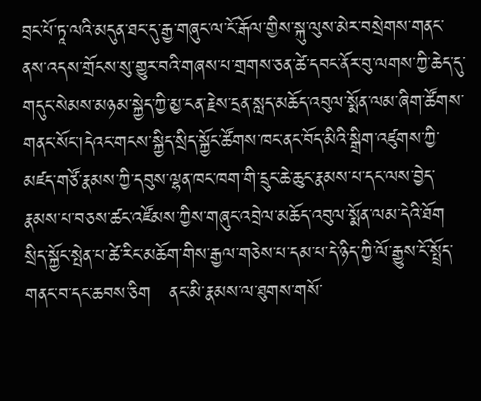བྲང་པོ་ཏཱ་ལའི་མདུན་ཐང་དུ་རྒྱ་གཞུང་ལ་ངོ་རྒོལ་གྱིས་སྐུ་ལུས་མེར་བསྲེགས་གནང་ནས་འདས་གྲོངས་སུ་གྱུར་བའི་གཞས་པ་གྲགས་ཅན་ཚེ་དབང་ནོར་བུ་ལགས་ཀྱི་ཆེད་དུ་གདུང་སེམས་མཉམ་སྐྱེད་ཀྱི་མྱ་ངན་རྗེས་དྲན་སླད་མཆོད་འབུལ་སྨོན་ལམ་ཞིག་ཚོགས་གནང་སོང་།དེའང་གངས་སྐྱིད་སྲིད་སྐྱོང་ཚོགས་ཁང་ནང་བོད་མིའི་སྒྲིག་འཛུགས་ཀྱི་མཛད་གཙོ་རྣམས་ཀྱི་དབུས་ལྷན་ཁང་ཁག་གི་དྲུང་ཆེ་ཆུང་རྣམས་པ་དང་ལས་བྱེད་རྣམས་པ་བཅས་ཚང་འཛོམས་ཀྱིས་གཞུང་འབྲེལ་མཆོད་འབུལ་སྨོན་ལམ་དེའི་ཐོག    སྲིད་སྐྱོང་སྤེན་པ་ཚེ་རིང་མཆོག་གིས་རྒྱལ་གཅེས་པ་དམ་པ་དེ་ཉིད་ཀྱི་ལོ་རྒྱུས་ངོ་སྤྲོད་གནང་བ་དང་ཆབས་ཅིག   ནང་མི་རྣམས་ལ་ཐུགས་གསོ་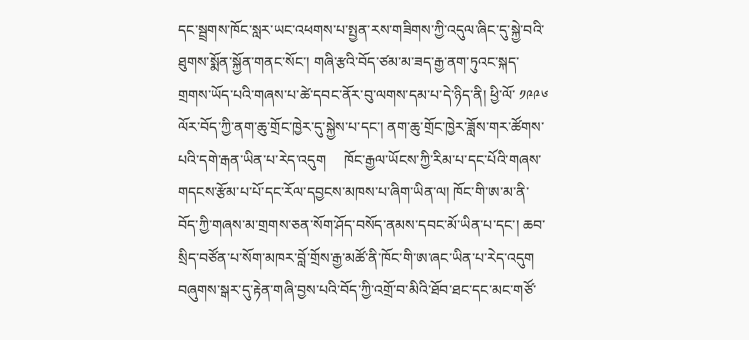དང་སྦྲགས་ཁོང་སླར་ཡང་འཕགས་པ་སྤྱན་རས་གཟིགས་ཀྱི་འདུལ་ཞིང་དུ་སྐྱེ་བའི་ཐུགས་སྨོན་སྐྱོན་གནང་སོང་། གཞི་རྩའི་བོད་ཙམ་མ་ཟད་རྒྱ་ནག་ཏུའང་སྐད་གྲགས་ཡོད་པའི་གཞས་པ་ཚེ་དབང་ནོར་བུ་ལགས་དམ་པ་དེ་ཉིད་ནི། ཕྱི་ལོ་ ༡༩༩༦ ལོར་བོད་ཀྱི་ནག་ཆུ་གྲོང་ཁྱེར་དུ་སྐྱེས་པ་དང་། ནག་ཆུ་གྲོང་ཁྱེར་ཟློས་གར་ཚོགས་པའི་དགེ་རྒན་ཡིན་པ་རེད་འདུག     ཁོང་རྒྱལ་ཡོངས་ཀྱི་རིམ་པ་དང་པོའི་གཞས་གདངས་རྩོམ་པ་པོ་དང་རོལ་དབྱངས་མཁས་པ་ཞིག་ཡིན་ལ། ཁོང་གི་ཨ་མ་ནི་བོད་ཀྱི་གཞས་མ་གྲགས་ཅན་སོག་ཤོད་བསོད་ནམས་དབང་མོ་ཡིན་པ་དང་། ཆབ་སྲིད་བཙོན་པ་སོག་མཁར་བློ་གྲོས་རྒྱ་མཚོ་ནི་ཁོང་གི་ཨ་ཞང་ཡིན་པ་རེད་འདུག བཞུགས་སྒར་དུ་རྟེན་གཞི་བྱས་པའི་བོད་ཀྱི་འགྲོ་བ་མིའི་ཐོབ་ཐང་དང་མང་གཙོ་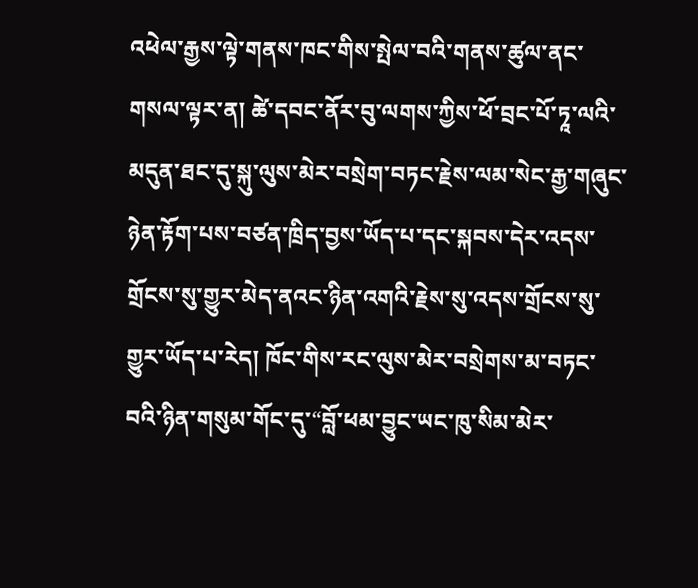འཕེལ་རྒྱས་ལྟེ་གནས་ཁང་གིས་སྤེལ་བའི་གནས་ཚུལ་ནང་གསལ་ལྟར་ན། ཚེ་དབང་ནོར་བུ་ལགས་ཀྱིས་ཕོ་བྲང་པོ་ཏཱ་ལའི་མདུན་ཐང་དུ་སྐུ་ལུས་མེར་བསྲེག་བཏང་རྗེས་ལམ་སེང་རྒྱ་གཞུང་ཉེན་རྟོག་པས་བཙན་ཁྲིད་བྱས་ཡོད་པ་དང་སྐབས་དེར་འདས་གྲོངས་སུ་གྱུར་མེད་ནའང་ཉིན་འགའི་རྗེས་སུ་འདས་གྲོངས་སུ་གྱུར་ཡོད་པ་རེད། ཁོང་གིས་རང་ལུས་མེར་བསྲེགས་མ་བཏང་བའི་ཉིན་གསུམ་གོང་དུ་“བློ་ཕམ་བྱུང་ཡང་ཁུ་སིམ་མེར་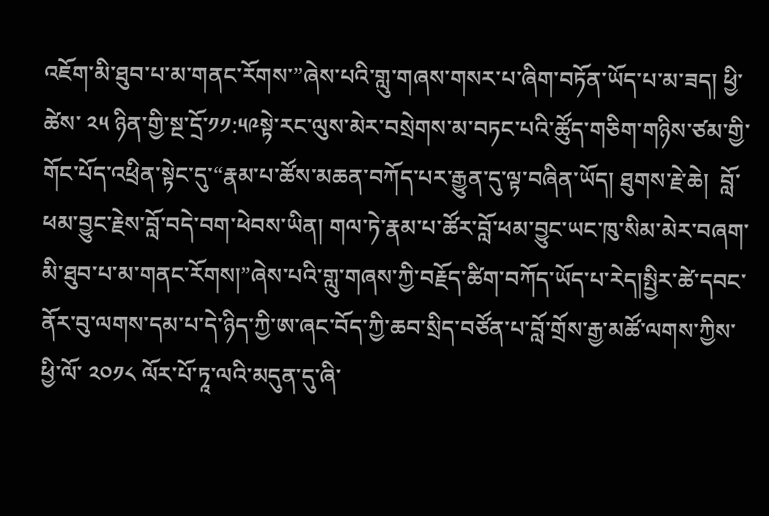འཇོག་མི་ཐུབ་པ་མ་གནང་རོགས་”ཞེས་པའི་གླུ་གཞས་གསར་པ་ཞིག་བཏོན་ཡོད་པ་མ་ཟད། ཕྱི་ཚེས་ ༢༥ ཉིན་གྱི་སྔ་དྲོ་༡༡:༥༩སྟེ་རང་ལུས་མེར་བསྲེགས་མ་བཏང་པའི་ཚོུད་གཅིག་གཉིས་ཙམ་གྱི་གོང་པོད་འཕྲིན་སྟེང་དུ་“རྣམ་པ་ཚོས་མཆན་བཀོད་པར་རྒྱུན་དུ་ལྟ་བཞིན་ཡོད། ཐུགས་རྗེ་ཆེ།  བློ་ཕམ་བྱུང་རྗེས་བློ་བདེ་བག་ཕེབས་ཡིན། གལ་ཏེ་རྣམ་པ་ཚོར་བློ་ཕམ་བྱུང་ཡང་ཁུ་སིམ་མེར་བཞག་མི་ཐུབ་པ་མ་གནང་རོགས།”ཞེས་པའི་གླུ་གཞས་ཀྱི་བརྗོད་ཚིག་བཀོད་ཡོད་པ་རེད།སྤྱིར་ཚེ་དབང་ནོར་བུ་ལགས་དམ་པ་དེ་ཉིད་ཀྱི་ཨ་ཞང་བོད་ཀྱི་ཆབ་སྲིད་བཙོན་པ་བློ་གྲོས་རྒྱ་མཚོ་ལགས་ཀྱིས་ཕྱི་ལོ་ ༢༠༡༨ ལོར་པོ་ཏཱ་ལའི་མདུན་དུ་ཞི་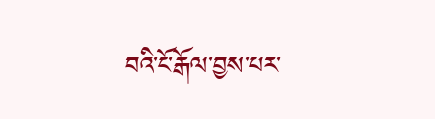བའི་ངོ་རྒོལ་བྱས་པར་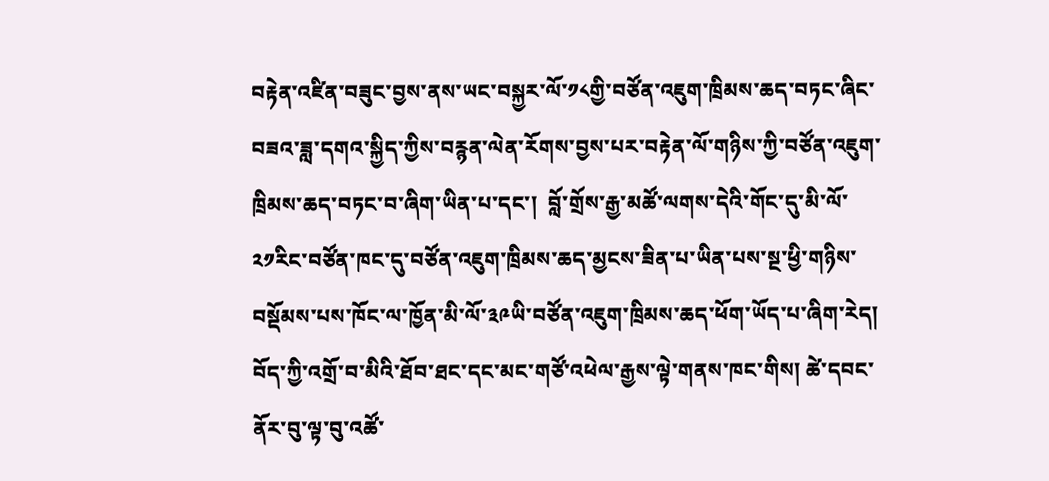བརྟེན་འཛིན་བཟུང་བྱས་ནས་ཡང་བསྐྱར་ལོ་༡༨གྱི་བཙོན་འཇུག་ཁྲིམས་ཆད་བཏང་ཞིང་བཟའ་ཟླ་དགའ་སྐྱིད་ཀྱིས་བརྙན་ལེན་རོགས་བྱས་པར་བརྟེན་ལོ་གཉིས་ཀྱི་བཙོན་འཇུག་ཁྲིམས་ཆད་བཏང་བ་ཞིག་ཡིན་པ་དང་།  བློ་གྲོས་རྒྱ་མཚོ་ལགས་དེའི་གོང་དུ་མི་ལོ་༢༡རིང་བཙོན་ཁང་དུ་བཙོན་འཇུག་ཁྲིམས་ཆད་མྱངས་ཟིན་པ་ཡིན་པས་སྔ་ཕྱི་གཉིས་བསྡོམས་པས་ཁོང་ལ་ཁྱོན་མི་ལོ་༣༩ཡི་བཙོན་འཇུག་ཁྲིམས་ཆད་ཕོག་ཡོད་པ་ཞིག་རེད། བོད་ཀྱི་འགྲོ་བ་མིའི་ཐོབ་ཐང་དང་མང་གཙོ་འཕེལ་རྒྱས་ལྟེ་གནས་ཁང་གིས། ཚེ་དབང་ནོར་བུ་ལྟ་བུ་འཚོ་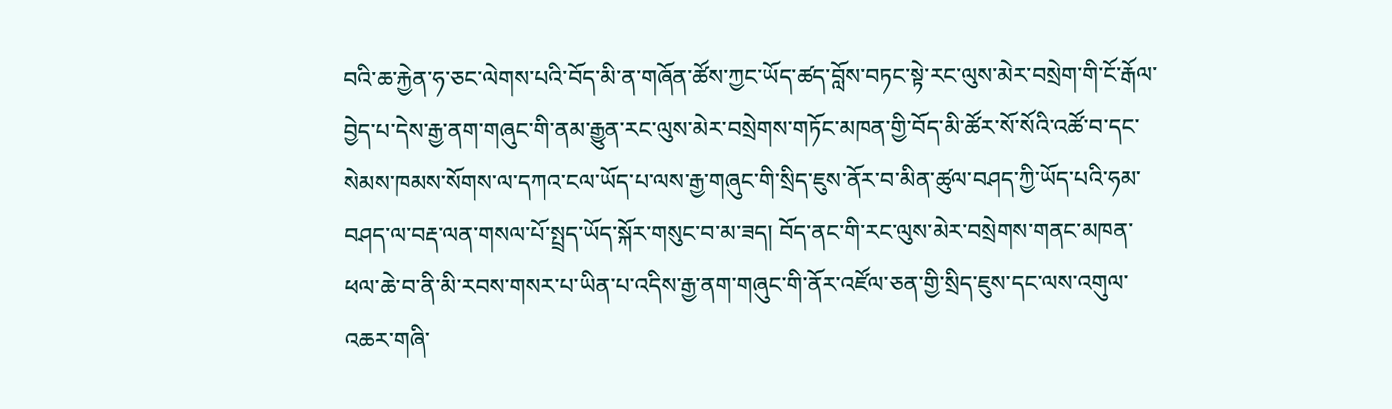བའི་ཆ་རྐྱེན་ཧ་ཅང་ལེགས་པའི་བོད་མི་ན་གཞོན་ཚོས་ཀྱང་ཡོད་ཚད་བློས་བཏང་སྟེ་རང་ལུས་མེར་བསྲེག་གི་ངོ་རྒོལ་བྱེད་པ་དེས་རྒྱ་ནག་གཞུང་གི་ནམ་རྒྱུན་རང་ལུས་མེར་བསྲེགས་གཏོང་མཁན་གྱི་བོད་མི་ཚོར་སོ་སོའི་འཚོ་བ་དང་སེམས་ཁམས་སོགས་ལ་དཀའ་ངལ་ཡོད་པ་ལས་རྒྱ་གཞུང་གི་སྲིད་ཇུས་ནོར་བ་མིན་ཚུལ་བཤད་ཀྱི་ཡོད་པའི་ཧམ་བཤད་ལ་བརྡ་ལན་གསལ་པོ་སྤྲད་ཡོད་སྐོར་གསུང་བ་མ་ཟད། བོད་ནང་གི་རང་ལུས་མེར་བསྲེགས་གནང་མཁན་ཕལ་ཆེ་བ་ནི་མི་རབས་གསར་པ་ཡིན་པ་འདིས་རྒྱ་ནག་གཞུང་གི་ནོར་འཛོལ་ཅན་གྱི་སྲིད་ཇུས་དང་ལས་འགུལ་འཆར་གཞི་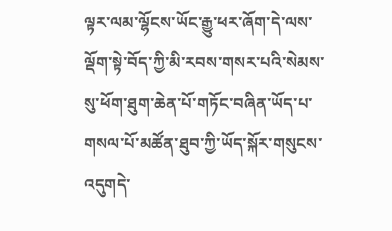ལྟར་ལམ་ལྷོངས་ཡོང་རྒྱུ་ཕར་ཞོག་དེ་ལས་ལྡོག་སྟེ་བོད་ཀྱི་མི་རབས་གསར་པའི་སེམས་སུ་ཕོག་ཐུག་ཆེན་པོ་གཏོང་བཞིན་ཡོད་པ་གསལ་པོ་མཚོན་ཐུབ་ཀྱི་ཡོད་སྐོར་གསུངས་འདུགདེ་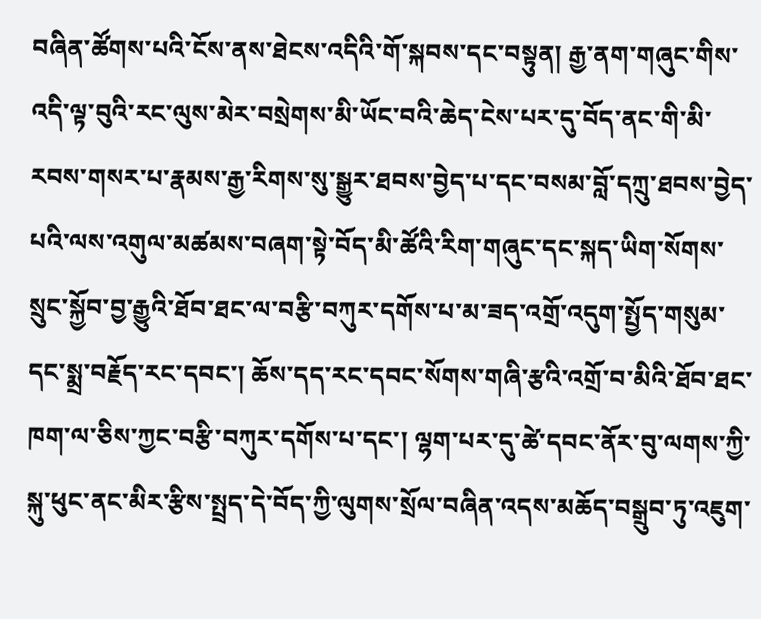བཞིན་ཚོགས་པའི་ངོས་ནས་ཐེངས་འདིའི་གོ་སྐབས་དང་བསྟུན། རྒྱ་ནག་གཞུང་གིས་འདི་ལྟ་བུའི་རང་ལུས་མེར་བསྲེགས་མི་ཡོང་བའི་ཆེད་ངེས་པར་དུ་བོད་ནང་གི་མི་རབས་གསར་པ་རྣམས་རྒྱ་རིགས་སུ་སྒྱུར་ཐབས་བྱེད་པ་དང་བསམ་བློ་དཀྲུ་ཐབས་བྱེད་པའི་ལས་འགུལ་མཚམས་བཞག་སྟེ་བོད་མི་ཚོའི་རིག་གཞུང་དང་སྐད་ཡིག་སོགས་སྲུང་སྐྱོབ་བྱ་རྒྱུའི་ཐོབ་ཐང་ལ་བརྩི་བཀུར་དགོས་པ་མ་ཟད་འགྲོ་འདུག་སྤྱོད་གསུམ་དང་སྨྲ་བརྗོད་རང་དབང་། ཆོས་དད་རང་དབང་སོགས་གཞི་རྩའི་འགྲོ་བ་མིའི་ཐོབ་ཐང་ཁག་ལ་ཅིས་ཀྱང་བརྩི་བཀུར་དགོས་པ་དང་། ལྷག་པར་དུ་ཚེ་དབང་ནོར་བུ་ལགས་ཀྱི་སྐུ་ཕུང་ནང་མིར་རྩིས་སྤྲད་དེ་བོད་ཀྱི་ལུགས་སྲོལ་བཞིན་འདས་མཆོད་བསྒྲུབ་ཏུ་འཇུག་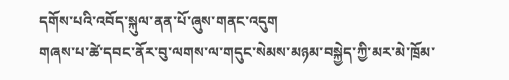དགོས་པའི་འབོད་སྐུལ་ནན་པོ་ཞུས་གནང་འདུག
གཞས་པ་ཚེ་དབང་ནོར་བུ་ལགས་ལ་གདུང་སེམས་མཉམ་བསྐྱེད་ཀྱི་མར་མེ་ཁྲོམ་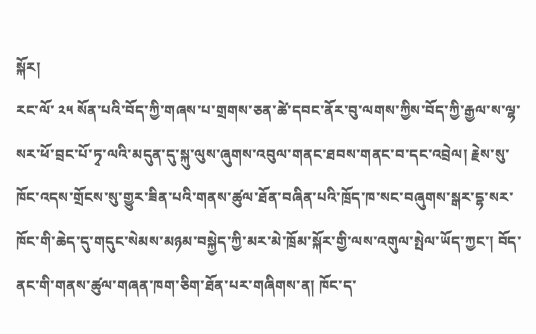སྐོར།
རང་ལོ་ ༢༥ སོན་པའི་བོད་ཀྱི་གཞས་པ་གྲགས་ཅན་ཚེ་དབང་ནོར་བུ་ལགས་ཀྱིས་བོད་ཀྱི་རྒྱལ་ས་ལྷ་སར་ཕོ་བྲང་པོ་ཏྭ་ལའི་མདུན་དུ་སྐུ་ལུས་ཞུགས་འབུལ་གནང་ཐབས་གནང་བ་དང་འབྲེལ། རྗེས་སུ་ཁོང་འདས་གྲོངས་སུ་གྱུར་ཟིན་པའི་གནས་ཚུལ་ཐོན་བཞིན་པའི་ཁྲོད་ཁ་སང་བཞུགས་སྒར་དྷ་སར་ཁོང་གི་ཆེད་དུ་གདུང་སེམས་མཉམ་བསྐྱེད་ཀྱི་མར་མེ་ཁྲོམ་སྐོར་གྱི་ལས་འགུལ་སྤེལ་ཡོད་ཀྱང་། བོད་ནང་གི་གནས་ཚུལ་གཞན་ཁག་ཅིག་ཐོན་པར་གཞིགས་ན། ཁོང་ད་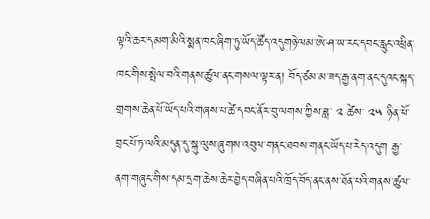ལྟའི་ཆར་དམག་མིའི་སྨན་ཁང་ཞིག་ཏུ་ཡོད་ཚོད་འདུགཉེ་ལམ་ཨེ་ཤ་ཡ་རང་དབང་རླུང་འཕྲིན་ཁང་གིས་སྤེལ་བའི་གནས་ཚུལ་ནང་གསལ་ལྟར་ན། བོད་ཙམ་མ་ཟད་རྒྱ་ནག་ནང་དུའང་སྐད་གྲགས་ཆེན་པོ་ཡོད་པའི་གཞས་པ་ཚེ་དབང་ནོར་བུ་ལགས་ཀྱིས་ཟླ་ ༢ ཚེས་ ༢༥ ཉིན་ཕོ་བྲང་པོ་ཏ་ལའི་མདུན་དུ་སྐུ་ལུས་ཞུགས་འབུལ་གནང་ཐབས་གནང་ཡོད་པ་རེད་འདུག རྒྱ་ནག་གཞུང་གིས་དམ་དྲག་ཆེས་ཆེར་བྱེད་བཞིན་པའི་ཁྲོད་བོད་ནང་ནས་ཐོན་པའི་གནས་ཚུལ་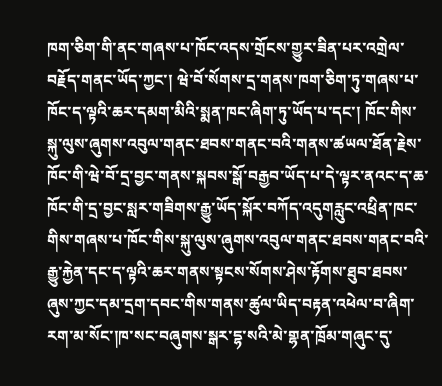ཁག་ཅིག་གི་ནང་གཞས་པ་ཁོང་འདས་གྲོངས་གྱུར་ཟིན་པར་འགྲེལ་བརྗོད་གནང་ཡོད་ཀྱང་། ཝེ་བོ་སོགས་དྲ་གནས་ཁག་ཅིག་ཏུ་གཞས་པ་ཁོང་ད་ལྟའི་ཆར་དམག་མིའི་སྨན་ཁང་ཞིག་ཏུ་ཡོད་པ་དང་། ཁོང་གིས་སྐུ་ལུས་ཞུགས་འབུལ་གནང་ཐབས་གནང་བའི་གནས་ཚཡལ་ཐོན་རྗེས་ཁོང་གི་ཝེ་བོ་དྲ་བྱང་གནས་སྐབས་སྒོ་བརྒྱབ་ཡོད་པ་དེ་ལྟར་ནའང་ད་ཆ་ཁོང་གི་དྲ་བྱང་སླར་གཟིགས་རྒྱུ་ཡོད་སྐོར་བཀོད་འདུགརླུང་འཕྲིན་ཁང་གིས་གཞས་པ་ཁོང་གིས་སྐུ་ལུས་ཞུགས་འབུལ་གནང་ཐབས་གནང་བའི་རྒྱུ་རྐྱེན་དང་ད་ལྟའི་ཆར་གནས་སྟངས་སོགས་ཤེས་རྟོགས་ཐུབ་ཐབས་ཞུས་ཀྱང་དམ་དྲག་དབང་གིས་གནས་ཚུལ་ཡིད་བརྟན་འཕེལ་བ་ཞིག་རག་མ་སོང་།ཁ་སང་བཞུགས་སྒར་དྷ་སའི་མེ་གྷན་ཁྲོམ་གཞུང་དུ་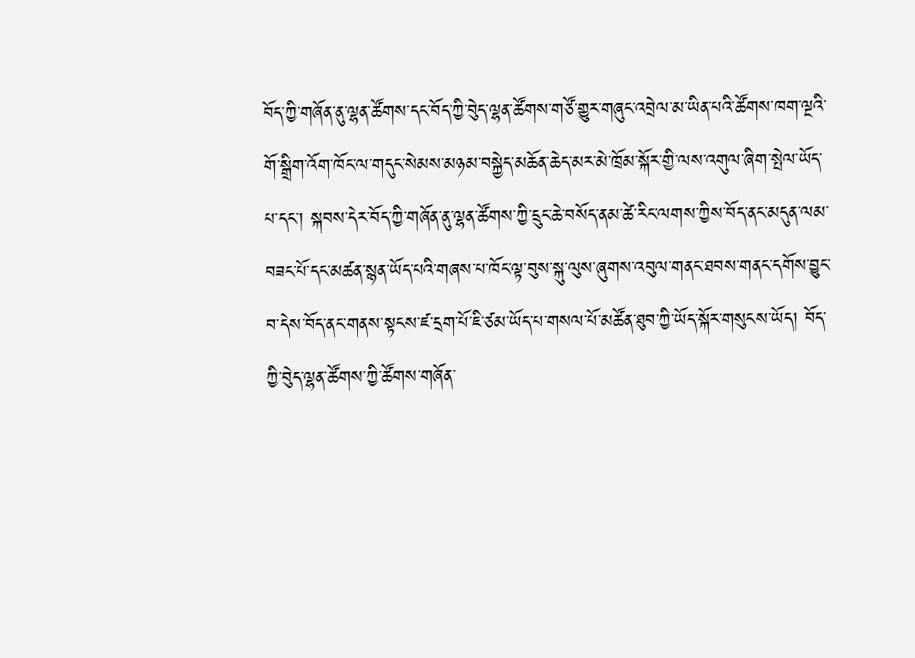བོད་ཀྱི་གཞོན་ནུ་ལྷན་ཚོགས་དང་བོད་ཀྱི་བེུད་ལྷན་ཚོགས་གཙོ་གྱུར་གཞུང་འབྲེལ་མ་ཡིན་པའི་ཚོགས་ཁག་ལྔའི་གོ་སྒྲིག་འོག་ཁོང་ལ་གདུང་སེམས་མཉམ་བསྐྱེད་མཆོན་ཆེད་མར་མེ་ཁྲོམ་སྐོར་གྱི་ལས་འགུལ་ཞིག་སྤེལ་ཡོད་པ་དང་། སྐབས་དེར་བོད་ཀྱི་གཞོན་ནུ་ལྷན་ཚོགས་ཀྱི་དྲུང་ཆེ་བསོད་ནམ་ཚེ་རིང་ལགས་ཀྱིས་བོད་ནང་མདུན་ལམ་བཟང་པོ་དང་མཚན་སྙན་ཡོད་པའི་གཞས་པ་ཁོང་ལྟ་བུས་སྐུ་ལུས་ཞུགས་འབུལ་གནང་ཐབས་གནང་དགོས་བྱུང་བ་དེས་བོད་ནང་གནས་སྟངས་ཛ་དྲག་པོ་ཇི་ཙམ་ཡོད་པ་གསལ་པོ་མཚོན་ཐུབ་ཀྱི་ཡོད་སྐོར་གསུངས་ཡོད། བོད་ཀྱི་བེུད་ལྷན་ཚོགས་ཀྱི་ཚོགས་གཞོན་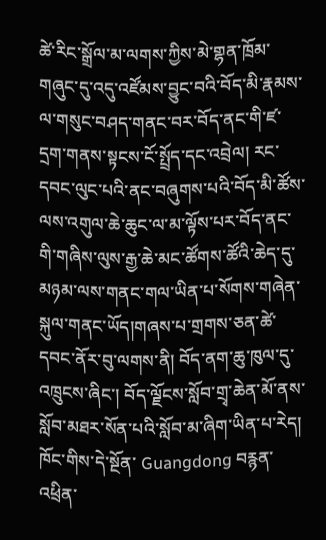ཚེ་རིང་སྒྲོལ་མ་ལགས་ཀྱིས་མེ་གྷན་ཁྲོམ་གཞུང་དུ་འདུ་འཛོམས་བྱུང་བའི་བོད་མི་རྣམས་ལ་གསུང་བཤད་གནང་བར་བོད་ནང་གི་ཛ་དྲག་གནས་སྟངས་ངོ་སྤྲོད་དང་འབྲེལ། རང་དབང་ལུང་པའི་ནང་བཞུགས་པའི་བོད་མི་ཚོས་ལས་འགུལ་ཆེ་ཆུང་ལ་མ་ལྟོས་པར་བོད་ནང་གི་གཞིས་ལུས་རྒྱ་ཆེ་མང་ཚོགས་ཚོའི་ཆེད་དུ་མཉམ་ལས་གནང་གལ་ཡིན་པ་སོགས་གཞེན་སྐུལ་གནང་ཡོད།གཞས་པ་གྲགས་ཅན་ཚེ་དབང་ནོར་བུ་ལགས་ནི། བོད་ནག་ཆུ་ཁུལ་དུ་འཁྲུངས་ཞིང་། བོད་ལྗོངས་སློབ་གྲྭ་ཆེན་མོ་ནས་སློབ་མཐར་སོན་པའི་སློབ་མ་ཞིག་ཡིན་པ་རེད། ཁོང་གིས་དེ་སྔོན་ Guangdong བརྙན་འཕྲིན་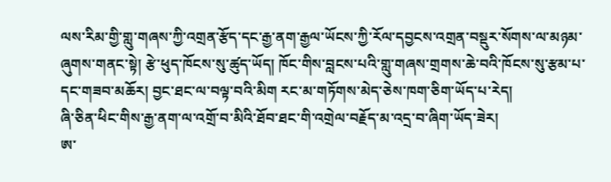ལས་རིམ་གྱི་གླུ་གཞས་ཀྱི་འགྲན་རྩོད་དང་རྒྱ་ནག་རྒྱལ་ཡོངས་ཀྱི་རོལ་དབྱངས་འགྲན་བསྡུར་སོགས་ལ་མཉམ་ཞུགས་གནང་སྟེ། རྩེ་ཕུད་ཁོངས་སུ་ཚུད་ཡོད། ཁོང་གིས་བླངས་པའི་གླུ་གཞས་གྲགས་ཆེ་བའི་ཁོངས་སུ་རྩམ་པ་དང་གཟབ་མཆོར། བྱང་ཐང་ལ་བལྟ་བའི་མིག རང་མ་གཏོགས་མེད་ཅེས་ཁག་ཅིག་ཡོད་པ་རེད།
ཞི་ཅིན་ཕིང་གིས་རྒྱ་ནག་ལ་འགྲོ་བ་མིའི་ཐོབ་ཐང་གི་འགྲེལ་བརྗོད་མ་འདྲ་བ་ཞིག་ཡོད་ཟེར།
ཨ་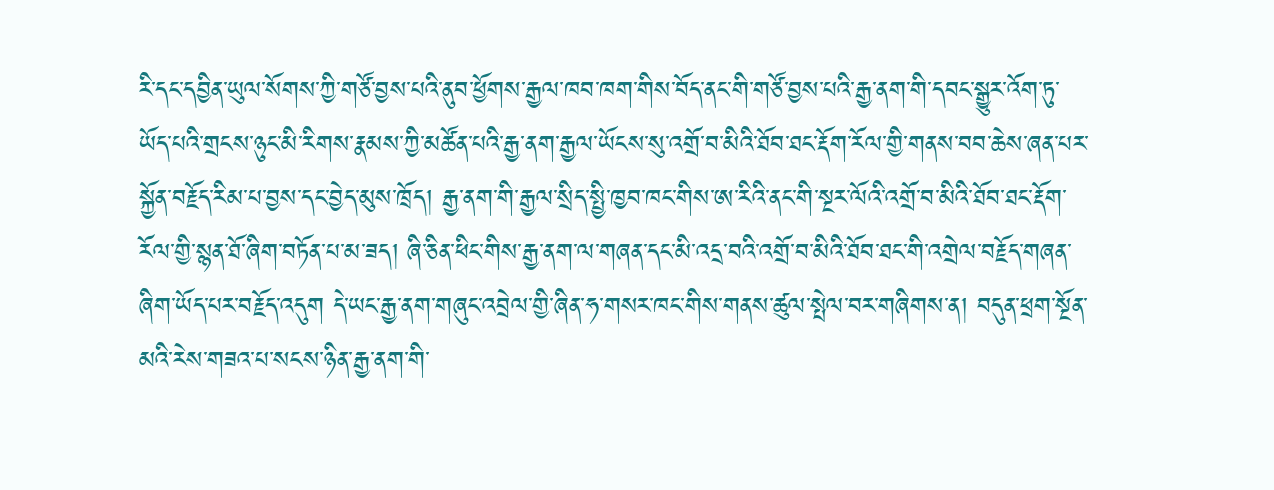རི་དང་དབྱིན་ཡུལ་སོགས་ཀྱི་གཙོ་བྱས་པའི་ནུབ་ཕྱོགས་རྒྱལ་ཁབ་ཁག་གིས་བོད་ནང་གི་གཙོ་བྱས་པའི་རྒྱ་ནག་གི་དབང་སྒྱུར་འོག་ཏུ་ཡོད་པའི་གྲངས་ཉུང་མི་རིགས་རྣམས་ཀྱི་མཚོན་པའི་རྒྱ་ནག་རྒྱལ་ཡོངས་སུ་འགྲོ་བ་མིའི་ཐོབ་ཐང་རྡོག་རོལ་གྱི་གནས་བབ་ཆེས་ཞན་པར་སྐྱོན་བརྗོད་རིམ་པ་བྱས་དང་བྱེད་མུས་ཁྲོད། རྒྱ་ནག་གི་རྒྱལ་སྲིད་སྤྱི་ཁྱབ་ཁང་གིས་ཨ་རིའི་ནང་གི་སྔར་ལོའི་འགྲོ་བ་མིའི་ཐོབ་ཐང་རྡོག་རོལ་གྱི་སྙན་ཐོ་ཞིག་བཏོན་པ་མ་ཟད། ཞི་ཅིན་ཕིང་གིས་རྒྱ་ནག་ལ་གཞན་དང་མི་འདྲ་བའི་འགྲོ་བ་མིའི་ཐོབ་ཐང་གི་འགྲེལ་བརྗོད་གཞན་ཞིག་ཡོད་པར་བརྗོད་འདུག དེ་ཡང་རྒྱ་ནག་གཞུང་འབྲེལ་གྱི་ཞིན་ཧ་གསར་ཁང་གིས་གནས་ཚུལ་སྤེལ་བར་གཞིགས་ན། བདུན་ཕྲག་སྔོན་མའི་རེས་གཟའ་པ་སངས་ཉིན་རྒྱ་ནག་གི་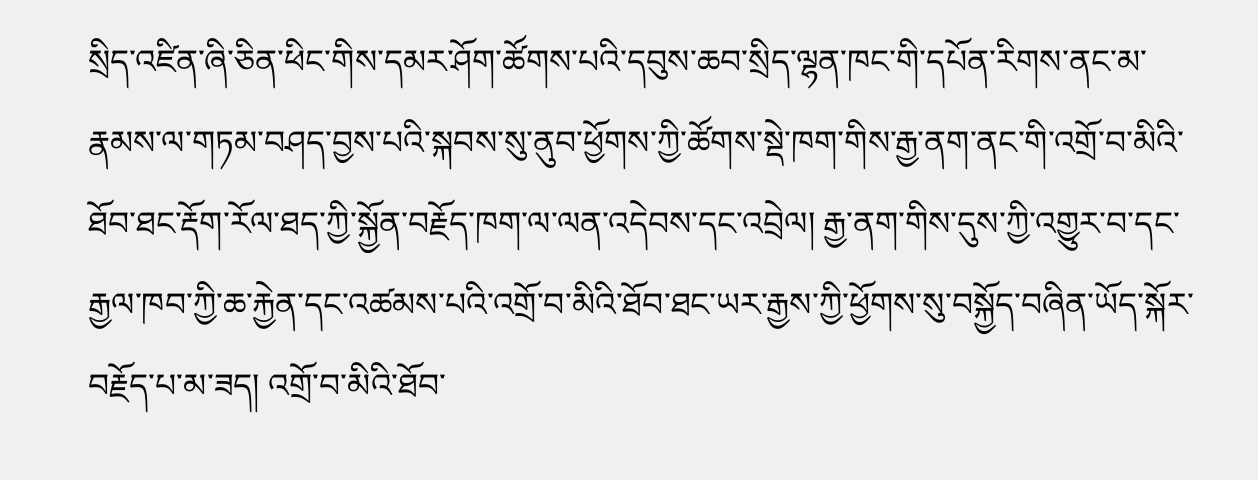སྲིད་འཛིན་ཞི་ཅིན་ཕིང་གིས་དམར་ཤོག་ཚོགས་པའི་དབུས་ཆབ་སྲིད་ལྷན་ཁང་གི་དཔོན་རིགས་ནང་མ་རྣམས་ལ་གཏམ་བཤད་བྱས་པའི་སྐབས་སུ་ནུབ་ཕྱོགས་ཀྱི་ཚོགས་སྡེ་ཁག་གིས་རྒྱ་ནག་ནང་གི་འགྲོ་བ་མིའི་ཐོབ་ཐང་རྡོག་རོལ་ཐད་ཀྱི་སྐྱོན་བརྗོད་ཁག་ལ་ལན་འདེབས་དང་འབྲེལ། རྒྱ་ནག་གིས་དུས་ཀྱི་འགྱུར་བ་དང་རྒྱལ་ཁབ་ཀྱི་ཆ་རྐྱེན་དང་འཚམས་པའི་འགྲོ་བ་མིའི་ཐོབ་ཐང་ཡར་རྒྱས་ཀྱི་ཕྱོགས་སུ་བསྐྱོད་བཞིན་ཡོད་སྐོར་བརྗོད་པ་མ་ཟད། འགྲོ་བ་མིའི་ཐོབ་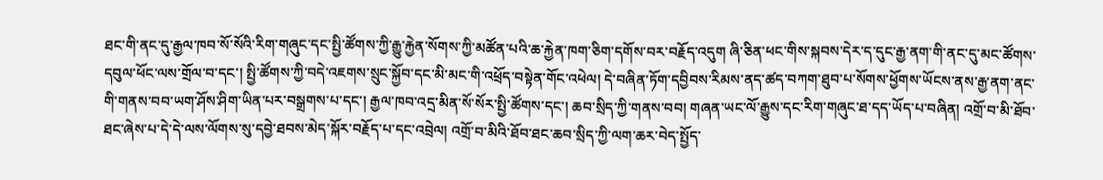ཐང་གི་ནང་དུ་རྒྱལ་ཁབ་སོ་སོའི་རིག་གཞུང་དང་སྤྱི་ཚོགས་ཀྱི་རྒྱུ་རྐྱེན་སོགས་ཀྱི་མཚོན་པའི་ཆ་རྐྱེན་ཁག་ཅིག་དགོས་བར་བརྗོད་འདུག ཞི་ཅིན་ཕང་གིས་སྐབས་དེར་ད་དུང་རྒྱ་ནག་གི་ནང་དུ་མང་ཚོགས་དབུལ་ཕོང་ལས་གྲོལ་བ་དང་། སྤྱི་ཚོགས་ཀྱི་བདེ་འཇགས་སྲུང་སྐྱོབ་དང་མི་མང་གི་འཕྲོད་བསྟེན་གོང་འཕེལ། དེ་བཞིན་ཏོག་དབྱིབས་རིམས་ནད་ཚད་བཀག་ཐུབ་པ་སོགས་ཕྱོགས་ཡོངས་ནས་རྒྱ་ནག་ནང་གི་གནས་བབ་ཡག་ཤོས་ཤིག་ཡིན་པར་བསྒྲགས་པ་དང་། རྒྱལ་ཁབ་འདྲ་མིན་སོ་སོར་སྤྱི་ཚོགས་དང་། ཆབ་སྲིད་ཀྱི་གནས་བབ། གཞན་ཡང་ལོ་རྒྱུས་དང་རིག་གཞུང་ཐ་དད་ཡོད་པ་བཞིན། འགྲོ་བ་མི་ཐོབ་ཐང་ཞེས་པ་དེ་དེ་ལས་ལོགས་སུ་དབྱེ་ཐབས་མེད་སྐོར་བརྗོད་པ་དང་འབྲེལ། འགྲོ་བ་མིའི་ཐོབ་ཐང་ཆབ་སྲིད་ཀྱི་ལག་ཆར་བེད་སྤྱོད་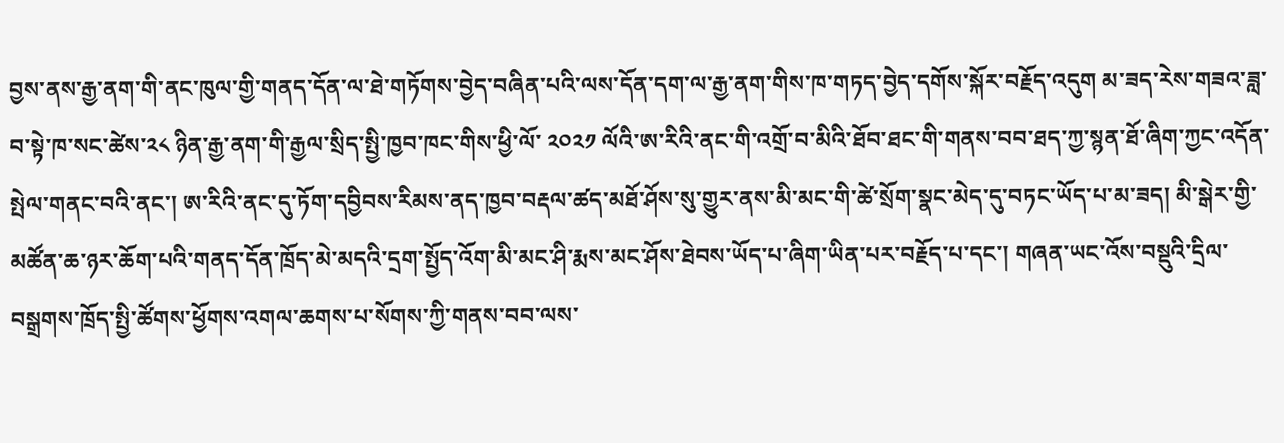བྱས་ནས་རྒྱ་ནག་གི་ནང་ཁུལ་གྱི་གནད་དོན་ལ་ཐེ་གཏོགས་བྱེད་བཞིན་པའི་ལས་དོན་དག་ལ་རྒྱ་ནག་གིས་ཁ་གཏད་བྱེད་དགོས་སྐོར་བརྗོད་འདུག མ་ཟད་རེས་གཟའ་ཟླ་བ་སྟེ་ཁ་སང་ཚེས་༢༨ ཉིན་རྒྱ་ནག་གི་རྒྱལ་སྲིད་སྤྱི་ཁྱབ་ཁང་གིས་ཕྱི་ལོ་ ༢༠༢༡ ལོའི་ཨ་རིའི་ནང་གི་འགྲོ་བ་མིའི་ཐོབ་ཐང་གི་གནས་བབ་ཐད་ཀྱ་སྙན་ཐོ་ཞིག་ཀྱང་འདོན་སྤེལ་གནང་བའི་ནང་། ཨ་རིའི་ནང་དུ་ཏོག་དབྱིབས་རིམས་ནད་ཁྱབ་བརྡལ་ཚད་མཐོ་ཤོས་སུ་གྱུར་ནས་མི་མང་གི་ཚེ་སྲོག་སྣང་མེད་དུ་བཏང་ཡོད་པ་མ་ཟད། མི་སྒེར་གྱི་མཚོན་ཆ་ཉར་ཆོག་པའི་གནད་དོན་ཁྲོད་མེ་མདའི་དྲག་སྤྱོད་འོག་མི་མང་ཤི་རྨས་མང་ཤོས་ཐེབས་ཡོད་པ་ཞིག་ཡིན་པར་བརྗོད་པ་དང་། གཞན་ཡང་འོས་བསྡུའི་དྲིལ་བསྒྲགས་ཁྲོད་སྤྱི་ཚོགས་ཕྱོགས་འགལ་ཆགས་པ་སོགས་ཀྱི་གནས་བབ་ལས་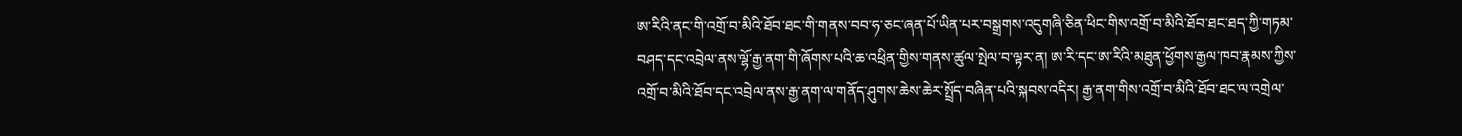ཨ་རིའི་ནང་གི་འགྲོ་བ་མིའི་ཐོབ་ཐང་གི་གནས་བབ་ཧ་ཅང་ཞན་པོ་ཡིན་པར་བསྒྲགས་འདུགཞི་ཅིན་ཕིང་གིས་འགྲོ་བ་མིའི་ཐོབ་ཐང་ཐད་ཀྱི་གཏམ་བཤད་དང་འབྲེལ་ནས་ལྷོ་རྒྱ་ནག་གི་ཞོགས་པའི་ཆ་འཕྲིན་གྱིས་གནས་ཚུལ་སྤེལ་བ་ལྟར་ན། ཨ་རི་དང་ཨ་རིའི་མཐུན་ཕྱོགས་རྒྱལ་ཁབ་རྣམས་ཀྱིས་འགྲོ་བ་མིའི་ཐོབ་དང་འབྲེལ་ནས་རྒྱ་ནག་ལ་གནོད་ཤུགས་ཆེས་ཆེར་སྤྲོད་བཞིན་པའི་སྐབས་འདིར། རྒྱ་ནག་གིས་འགྲོ་བ་མིའི་ཐོབ་ཐང་ལ་འགྲེལ་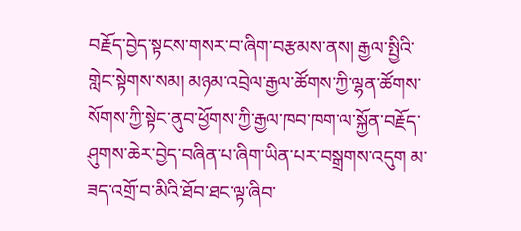བརྗོད་བྱེད་སྟངས་གསར་བ་ཞིག་བརྩམས་ནས། རྒྱལ་སྤྱིའི་གླེང་སྟེགས་སམ། མཉམ་འབྲེལ་རྒྱལ་ཚོགས་ཀྱི་ལྷན་ཚོགས་སོགས་ཀྱི་སྟེང་ནུབ་ཕྱོགས་ཀྱི་རྒྱལ་ཁབ་ཁག་ལ་སྐྱོན་བརྗོད་ཤུགས་ཆེར་བྱེད་བཞིན་པ་ཞིག་ཡིན་པར་བསྒྲགས་འདུག མ་ཟད་འགྲོ་བ་མིའི་ཐོབ་ཐང་ལྟ་ཞིབ་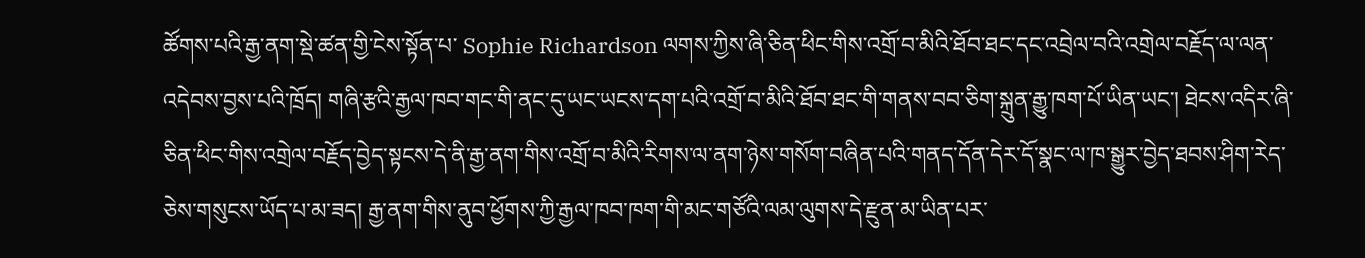ཚོགས་པའི་རྒྱ་ནག་སྡེ་ཚན་གྱི་ངེས་སྟོན་པ་ Sophie Richardson ལགས་ཀྱིས་ཞི་ཅིན་ཕིང་གིས་འགྲོ་བ་མིའི་ཐོབ་ཐང་དང་འབྲེལ་བའི་འགྲེལ་བརྗོད་ལ་ལན་འདེབས་བྱས་པའི་ཁྲོད། གཞི་རྩའི་རྒྱལ་ཁབ་གང་གི་ནང་དུ་ཡང་ཡངས་དག་པའི་འགྲོ་བ་མིའི་ཐོབ་ཐང་གི་གནས་བབ་ཅིག་སྐྲུན་རྒྱུ་ཁག་པོ་ཡིན་ཡང་། ཐེངས་འདིར་ཞི་ཅིན་ཕིང་གིས་འགྲེལ་བརྗོད་བྱེད་སྟངས་དེ་ནི་རྒྱ་ནག་གིས་འགྲོ་བ་མིའི་རིགས་ལ་ནག་ཉེས་གསོག་བཞིན་པའི་གནད་དོན་དེར་དོ་སྣང་ལ་ཁ་སྒྱུར་བྱེད་ཐབས་ཤིག་རེད་ཅེས་གསུངས་ཡོད་པ་མ་ཟད། རྒྱ་ནག་གིས་ནུབ་ཕྱོགས་ཀྱི་རྒྱལ་ཁབ་ཁག་གི་མང་གཙོའི་ལམ་ལུགས་དེ་རྫུན་མ་ཡིན་པར་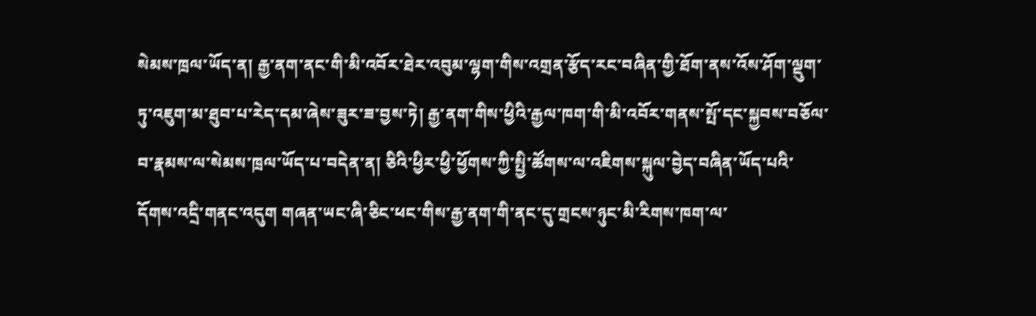སེམས་ཁྲལ་ཡོད་ན། རྒྱ་ནག་ནང་གི་མི་འབོར་ཐེར་འབུམ་ལྷག་གིས་འགྲན་རྩོད་རང་བཞིན་གྱི་ཐོག་ནས་འོས་ཤོག་ལྡུག་ཏུ་འཇུག་མ་ཐུབ་པ་རེད་དམ་ཞེས་ཟུར་ཟ་བྱས་ཏེ། རྒྱ་ནག་གིས་ཕྱིའི་རྒྱལ་ཁག་གི་མི་འབོར་གནས་སྤོ་དང་སྐྱབས་བཅོལ་བ་རྣམས་ལ་སེམས་ཁྲལ་ཡོད་པ་བདེན་ན། ཅིའི་ཕྱིར་ཕྱི་ཕྱོགས་ཀྱི་སྤྱི་ཚོགས་ལ་འཇིགས་སྐུལ་བྱེད་བཞིན་ཡོད་པའི་དོགས་འདྲི་གནང་འདུག གཞན་ཡང་ཞི་ཅིང་ཕང་གིས་རྒྱ་ནག་གི་ནང་དུ་གྲངས་ཉུང་མི་རིགས་ཁག་ལ་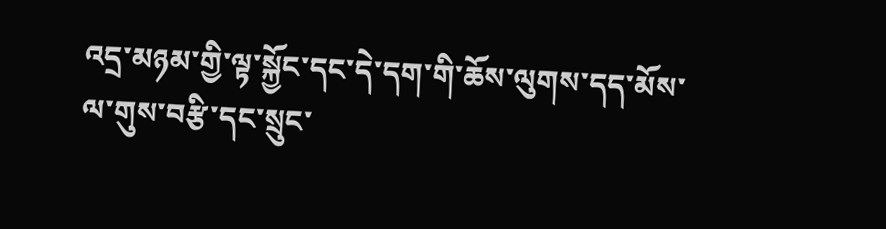འདྲ་མཉམ་གྱི་ལྟ་སྐྱོང་དང་དེ་དག་གི་ཆོས་ལུགས་དད་མོས་ལ་གུས་བརྩི་དང་སྲུང་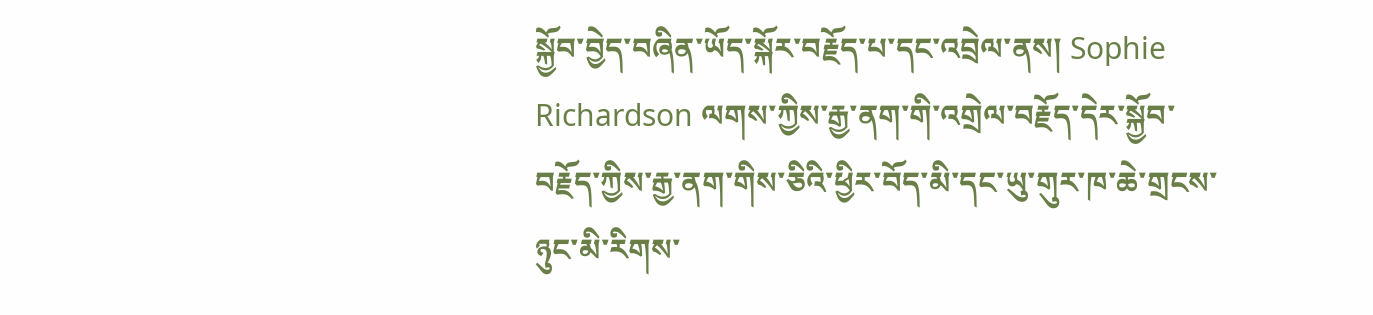སྐྱོབ་བྱེད་བཞིན་ཡོད་སྐོར་བརྗོད་པ་དང་འབྲེལ་ནས། Sophie Richardson ལགས་ཀྱིས་རྒྱ་ནག་གི་འགྲེལ་བརྗོད་དེར་སྐྱོབ་བརྗོད་ཀྱིས་རྒྱ་ནག་གིས་ཅིའི་ཕྱིར་བོད་མི་དང་ཡུ་གུར་ཁ་ཆེ་གྲངས་ཉུང་མི་རིགས་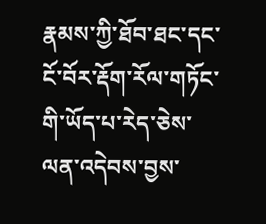རྣམས་ཀྱི་ཐོབ་ཐང་དང་ངོ་བོར་རྡོག་རོལ་གཏོང་གི་ཡོད་པ་རེད་ཅེས་ལན་འདེབས་བྱས་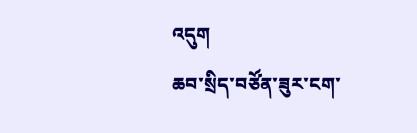འདུག
ཆབ་སྲིད་བཙོན་ཟུར་ངག་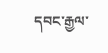དབང་རྒྱལ་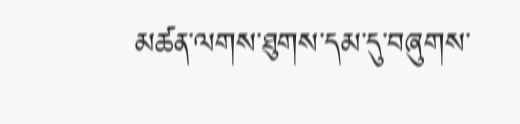མཚན་ལགས་ཐུགས་དམ་དུ་བཞུགས་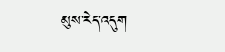མུས་རེད་འདུག